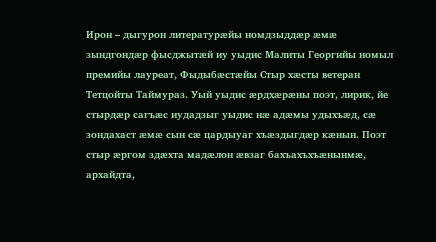Ирон – дыгурон литературæйы номдзыддæр æмæ зындгондæр фысджытæй иу уыдис Малиты Георгийы номыл премийы лауреат, Фыдыбæстæйы Стыр хæсты ветеран Тетцойты Таймураз. Уый уыдис æрдхæрæны поэт, лирик, йе стырдæр сагъæс иудадзыг уыдис нæ адæмы удыхъæд, сæ зондахаст æмæ сын сæ цардыуаг хъæздыгдæр кæнын. Поэт стыр æргом здæхта мадæлон æвзаг бахъахъхъæнынмæ, архайдта,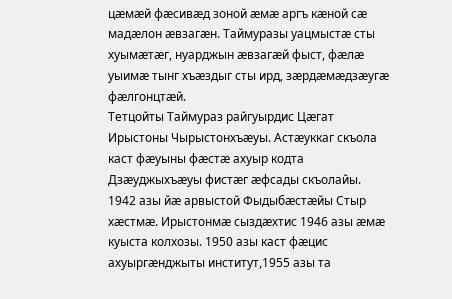цæмæй фæсивæд зоной æмæ аргъ кæной сæ мадæлон æвзагæн. Таймуразы уацмыстæ сты хуымæтæг, нуарджын æвзагæй фыст, фæлæ уыимæ тынг хъæздыг сты ирд, зæрдæмæдзæугæ фæлгонцтæй.
Тетцойты Таймураз райгуырдис Цæгат Ирыстоны Чырыстонхъæуы. Астæуккаг скъола каст фæуыны фæстæ ахуыр кодта Дзæуджыхъæуы фистæг æфсады скъолайы. 1942 азы йæ арвыстой Фыдыбæстæйы Стыр хæстмæ. Ирыстонмæ сыздæхтис 1946 азы æмæ куыста колхозы. 1950 азы каст фæцис ахуыргæнджыты институт,1955 азы та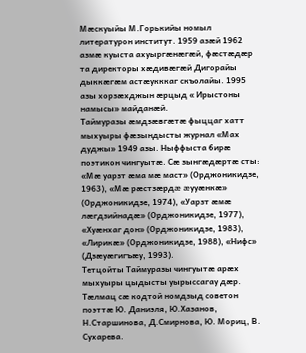Мæскуыйы М.Горькийы номыл литературон институт. 1959 азæй 1962 азмæ куыста ахуыргæнæгæй, фæстæдæр та директоры хæдивæгæй Дигорайы дыккæгæм астæукккаг скъолайы. 1995 азы хорзæхджын æрцыд « Ирыстоны намысы» майданæй.
Таймуразы æмдзæвгæтæ фыццаг хатт мыхуыры фæзындысты журнал «Мах дуджы» 1949 азы. Ныффыста бирæ поэтикон чингуытæ. Сæ зынгæдæртæ сты: «Мæ уарзт æма мæ маст» (Орджоникидзе, 1963), «Мæ рæстзæрдæ æууæнкæ» (Орджоникидзе, 1974), «Уарзт æмæ лæгдзийнадæ» (Орджоникидзе, 1977), «Хуæнхаг дон» (Орджоникидзе, 1983), «Лирикæ» (Орджоникидзе, 1988), «Нифс» (Дзæуæгигъæу, 1993).
Тетцойты Таймуразы чингуытæ арæх мыхуыры цыдысты уырыссагау дæр. Тæлмац сæ кодтой номдзыд советон поэттæ Ю. Даниэля, Ю.Хазанов, Н.Старшинова, Д.Смирнова, Ю. Мориц, В. Сухарева.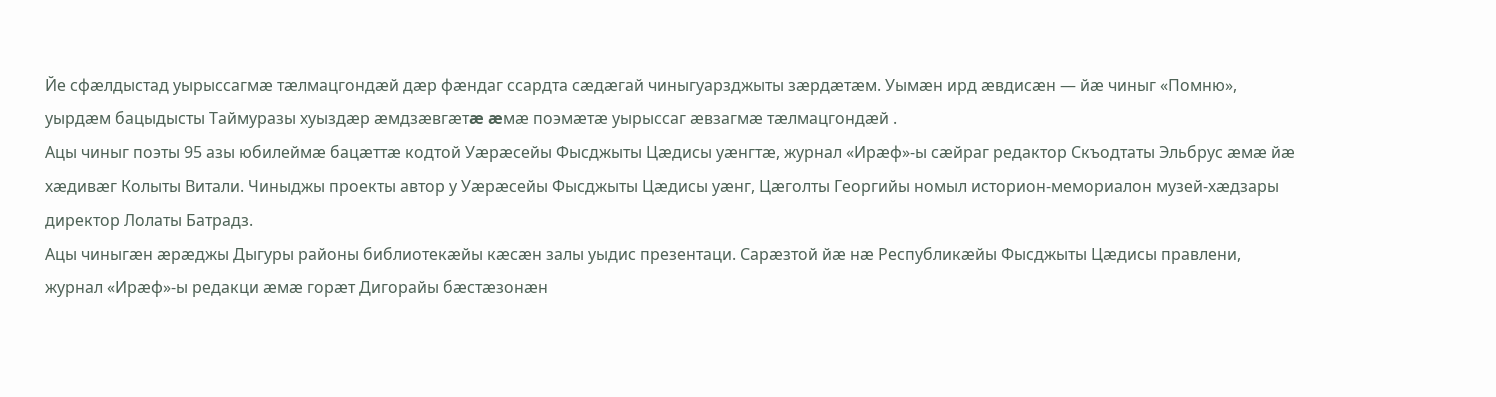Йе сфæлдыстад уырыссагмæ тæлмацгондæй дæр фæндаг ссардта сæдæгай чиныгуарзджыты зæрдæтæм. Уымæн ирд æвдисæн — йæ чиныг «Помню», уырдæм бацыдысты Таймуразы хуыздæр æмдзæвгæтæ æмæ поэмæтæ уырыссаг æвзагмæ тæлмацгондæй .
Ацы чиныг поэты 95 азы юбилеймæ бацæттæ кодтой Уæрæсейы Фысджыты Цæдисы уæнгтæ, журнал «Ирæф»-ы сæйраг редактор Скъодтаты Эльбрус æмæ йæ хæдивæг Колыты Витали. Чиныджы проекты автор у Уæрæсейы Фысджыты Цæдисы уæнг, Цæголты Георгийы номыл историон-мемориалон музей-хæдзары директор Лолаты Батрадз.
Ацы чиныгæн æрæджы Дыгуры районы библиотекæйы кæсæн залы уыдис презентаци. Сарæзтой йæ нæ Республикæйы Фысджыты Цæдисы правлени, журнал «Ирæф»-ы редакци æмæ горæт Дигорайы бæстæзонæн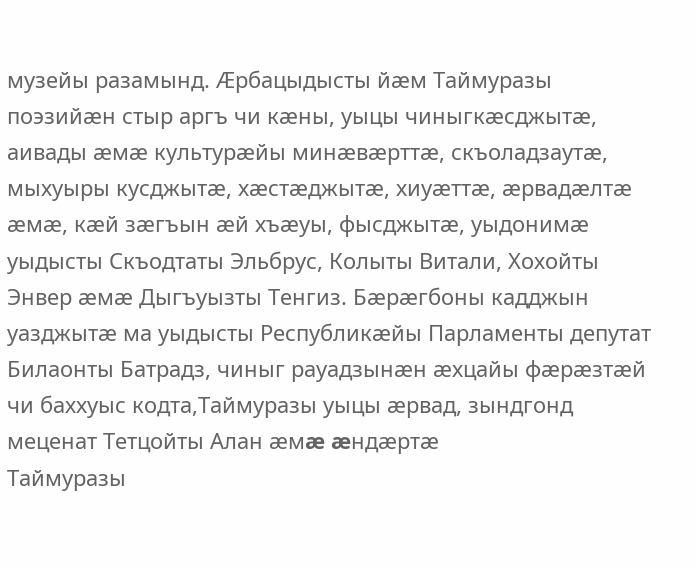музейы разамынд. Æрбацыдысты йæм Таймуразы поэзийæн стыр аргъ чи кæны, уыцы чиныгкæсджытæ, аивады æмæ культурæйы минæвæрттæ, скъоладзаутæ, мыхуыры кусджытæ, хæстæджытæ, хиуæттæ, æрвадæлтæ æмæ, кæй зæгъын æй хъæуы, фысджытæ, уыдонимæ уыдысты Скъодтаты Эльбрус, Колыты Витали, Хохойты Энвер æмæ Дыгъуызты Тенгиз. Бæрæгбоны кадджын уазджытæ ма уыдысты Республикæйы Парламенты депутат Билаонты Батрадз, чиныг рауадзынæн æхцайы фæрæзтæй чи баххуыс кодта,Таймуразы уыцы æрвад, зындгонд меценат Тетцойты Алан æмæ æндæртæ
Таймуразы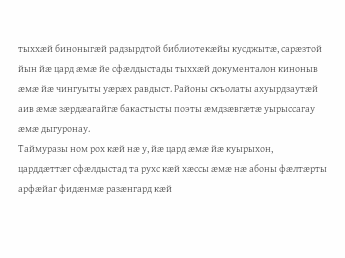тыххæй биноныгæй радзырдтой библиотекæйы кусджытæ, сарæзтой йын йæ цард æмæ йе сфæлдыстады тыххæй документалон киноныв æмæ йæ чингуыты уæрæх равдыст. Районы скъолаты ахуырдзаутæй аив æмæ зæрдæагайгæ бакастысты поэты æмдзæвгæтæ уырыссагау æмæ дыгуронау.
Таймуразы ном рох кæй нæ у, йæ цард æмæ йæ куырыхон, царддæттæг сфæлдыстад та рухс кæй хæссы æмæ нæ абоны фæлтæрты арфæйаг фидæнмæ разæнгард кæй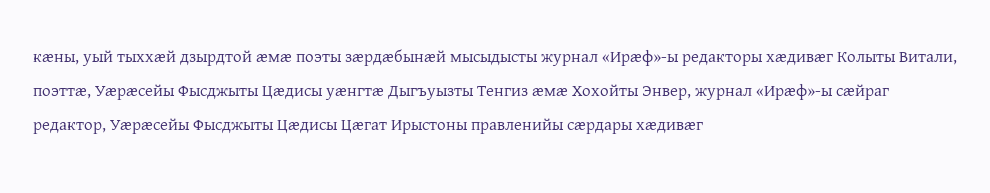кæны, уый тыххæй дзырдтой æмæ поэты зæрдæбынæй мысыдысты журнал «Ирæф»-ы редакторы хæдивæг Колыты Витали, поэттæ, Уæрæсейы Фысджыты Цæдисы уæнгтæ Дыгъуызты Тенгиз æмæ Хохойты Энвер, журнал «Ирæф»-ы сæйраг редактор, Уæрæсейы Фысджыты Цæдисы Цæгат Ирыстоны правленийы сæрдары хæдивæг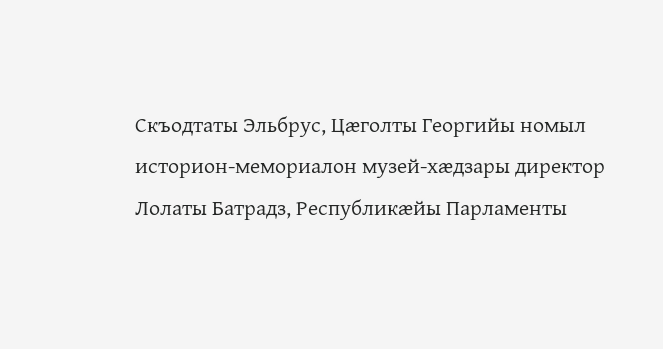Скъодтаты Эльбрус, Цæголты Георгийы номыл историон-мемориалон музей-хæдзары директор Лолаты Батрадз, Республикæйы Парламенты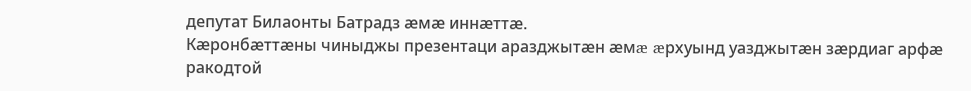депутат Билаонты Батрадз æмæ иннæттæ.
Кæронбæттæны чиныджы презентаци аразджытæн æмæ æрхуынд уазджытæн зæрдиаг арфæ ракодтой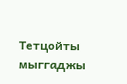Тетцойты мыггаджы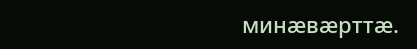минæвæрттæ.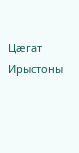Цæгат Ирыстоны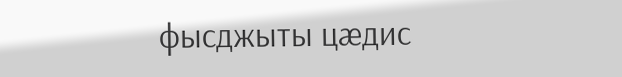фысджыты цæдис